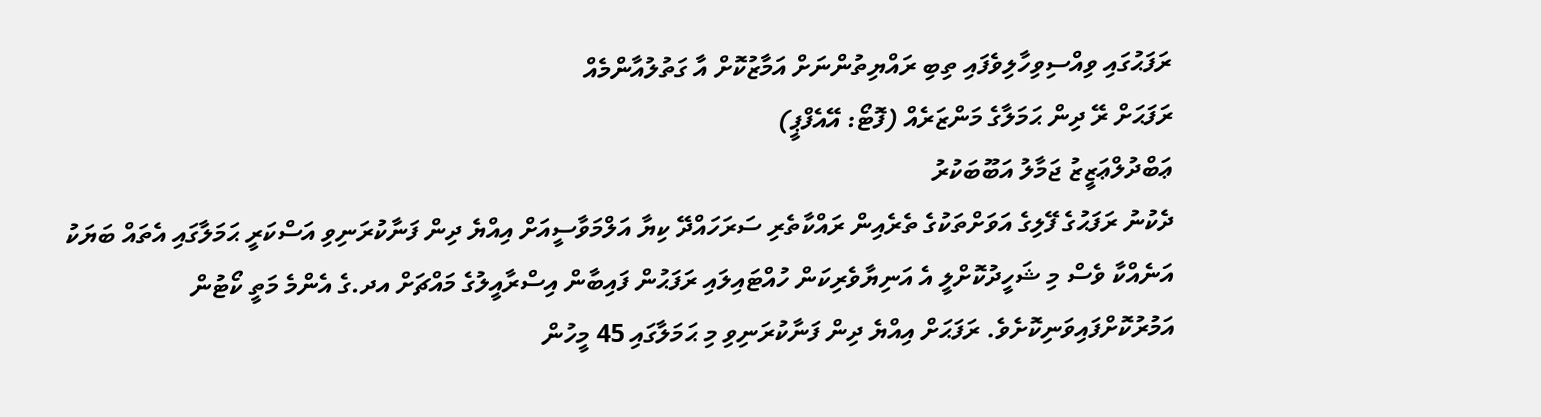ރަފަޙުގައި ވިއްސިވިހާލިވެފައި ތިބި ރައްޔިތުންނަށް އަމާޒުކޮށް އާ ގަތުލުއާންމެއް
ރަފަޙަށް ރޭ ދިން ޙަމަލާގެ މަންޒަރެއް (ފޮޓޯ: އޭއެފްޕީ)
ޢަބްދުލްޢަޒީޒު ޖަމާލު އަބޫބަކުރު
ދެކުނު ރަފަޙުގެ ފޭލިގެ އަވަށްތަކުގެ ތެރެއިން ރައްކާތެރި ސަރަހައްދޭ ކިޔާ އަލްމަވާސީއަށް އިއްޔެ ދިން ފަނާކުރަނިވި އަސްކަރީ ޙަމަލާގައި އެތައް ބަޔަކު އަނެއްކާ ވެސް މި ޝަހީދުކޮށްލީ އެ އަނިޔާވެރިކަން ހުއްޓައިލައި ރަފަޙުން ފައިބާން އިސްރާއީލުގެ މައްޗަށް އދ.ގެ އެންމެ މަތީ ކޯޓުން އަމުރުކޮށްފައިވަނިކޮށެވެ. ރަފަޙަށް އިއްޔެ ދިން ފަނާކުރަނިވި މި ޙަމަލާގައި 45 މީހުން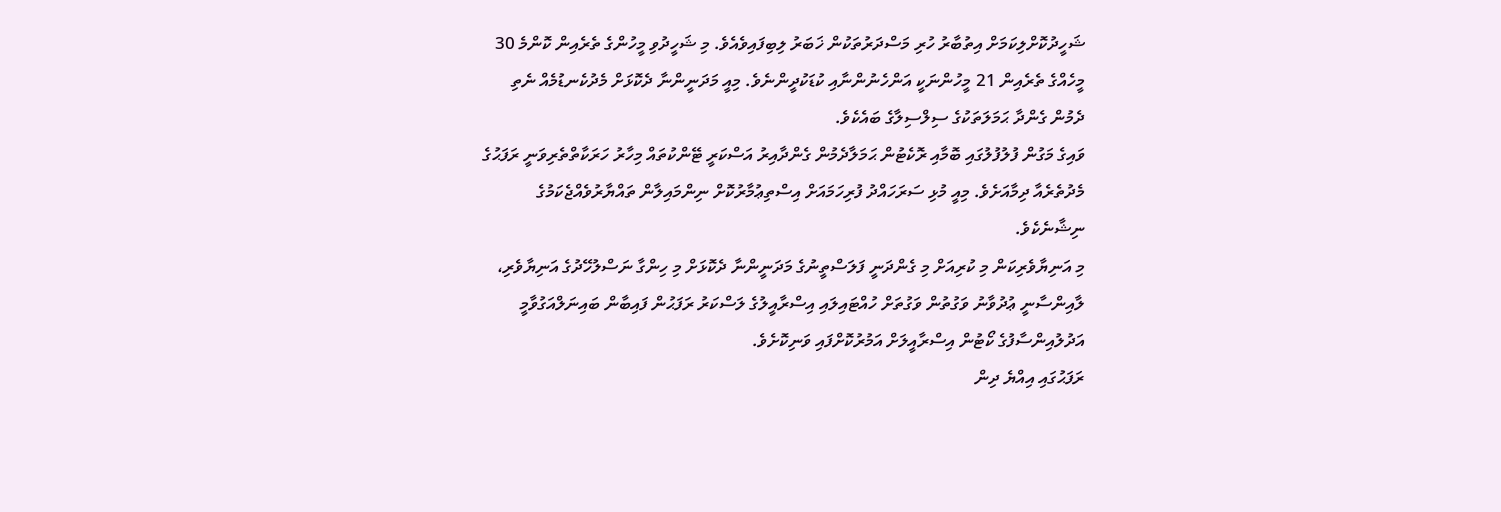ޝަހީދުކޮށްލިކަމަށް އިތުބާރު ހުރި މަސްދަރުތަކުން ޚަބަރު ލިބިފައިވެއެވެ. މި ޝަހީދުވި މީހުންގެ ތެރެއިން ކޮންމެ 30 މީހެއްގެ ތެރެއިން 21 މީހުންނަކީ އަންހެނުންނާއި ކުޑަކުދީންނެވެ. މިއީ މަދަނީންނާ ދެކޮޅަށް މެދުކެނޑުމެއް ނެތި ދެމުން ގެންދާ ޙަމަލަތަކުގެ ސިލްސިލާގެ ބައެކެވެ.
ވައިގެ މަގުން ފުލުފުލުގައި ބޮމާއި ރޮކެޓުން ޙަމަލާދެމުން ގެންދާއިރު އަސްކަރީ ޓޭންކުތައް މިހާރު ހަރަކާތްތެރިވަނީ ރަފަޙުގެ މެދުތެރެއާ ދިމާއަށެވެ. މިއީ މުޅި ސަރަހައްދު ފުރިހަމައަށް އިސްތިޢުމާރުކޮށް ނިންމައިލާން ތައްޔާރުވެއްޖެކަމުގެ ނިޝާނެކެވެ.
މި އަނިޔާވެރިކަން މި ކުރިއަށް މި ގެންދަނީ ފަލަސްތީނުގެ މަދަނީންނާ ދެކޮޅަށް މި ހިންގާ ނަސްލުހޭދުގެ އަނިޔާވެރި، ލާއިންސާނީ ޢުދުވާނު ވަގުތުން ވަގުތަށް ހުއްޓައިލައި އިސްރާއީލުގެ ލަސްކަރު ރަފަޙުން ފައިބާން ބައިނަލްއަގުވާމީ އަދުލުއިންސާފުގެ ކޯޓުން އިސްރާއީލަށް އަމުރުކޮށްފައި ވަނިކޮށެވެ.
ރަފަޙުގައި އިއްޔެ ދިން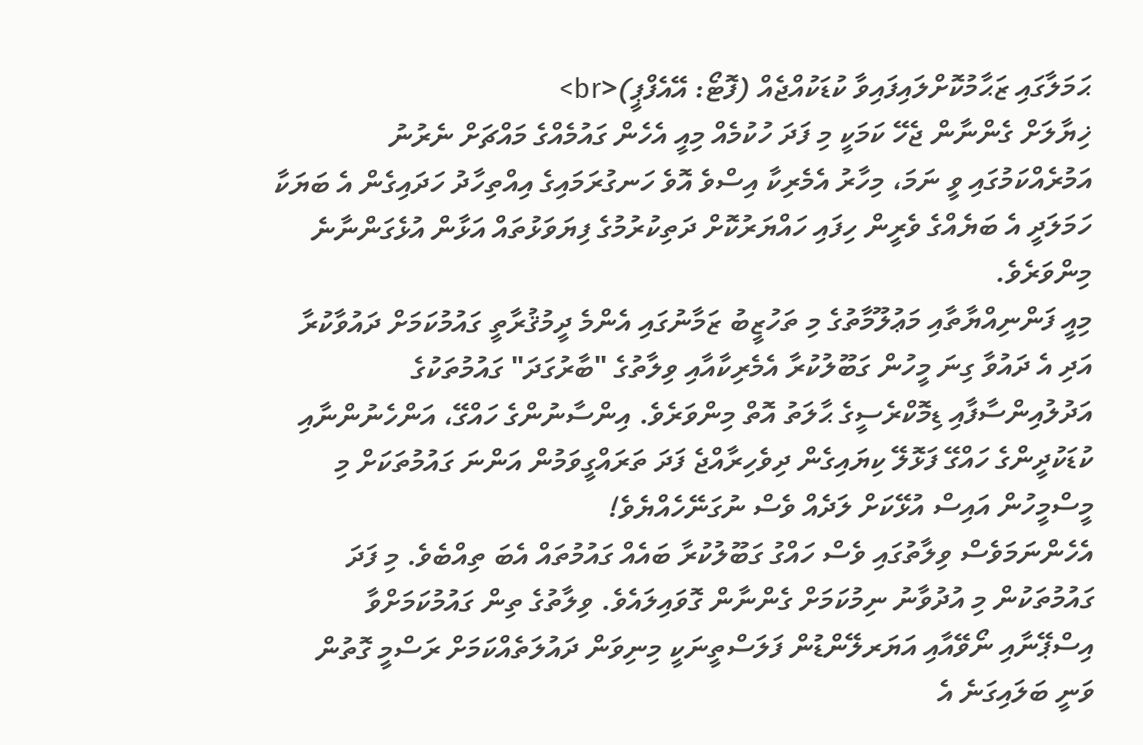ޙަމަލާގައި ޒަޙާމުކޮށްލައިފައިވާ ކުޑަކުއްޖެއް (ފޮޓޯ: އޭއެފްޕީ)<br>
ޚިޔާލަށް ގެންނާން ޖެހޭ ކަމަކީ މި ފަދަ ހުކުމެއް މިއީ އެހެން ގައުމެއްގެ މައްޗަށް ނެރުނު އަމުރެއްކަމުގައި ވީ ނަމަ، މިހާރު އެމެރިކާ އިސްވެ އޮވެ ހަނގުރަމައިގެ އިއްތިހާދު ހަދައިގެން އެ ބަޔަކާ ހަމަލަދީ އެ ބަޔެއްގެ ވެރީން ހިފައި ހައްޔަރުކޮށް ދަތިކުރުމުގެ ފިޔަވަޅުތައް އަޅާން އުޅެގަންނާނެ މިންވަރެވެ.
މިއީ ފަންނިއްޔާތާއި މަޢުލޫމާތުގެ މި ތަހުޒީބު ޒަމާނުގައި އެންމެ ދީމުޤުރާތީ ގައުމުކަމަށް ދައުވާކުރާ އަދި އެ ދައުވާ ގިނަ މީހުން ގަބޫލުކުރާ އެމެރިކާއާއި ވިލާތުގެ "ބާރުގަދަ" ގައުމުތަކުގެ އަދުލުއިންސާފާއި ޑިމޮކްރެސީގެ ޙާލަތު އޮތް މިންވަރެވެ. އިންސާނުންގެ ހައްގޭ، އަންހެނުންނާއި ކުޑަކުދީންގެ ހައްގޭ ފަޅޮލޭ ކިޔައިގެން ދިވެހިރާއްޖެ ފަދަ ތަރައްގީވަމުން އަންނަ ގައުމުތަކަށް މި މީސްމީހުން އައިސް އުޅޭކަށް ލަދެއް ވެސް ނުގަނޭހެއްޔެވެ!
އެހެންނަމަވެސް ވިލާތުގައި ވެސް ހައްގު ގަބޫލުކުރާ ބައެއް ގައުމުތައް އެބަ ތިއްބެވެ. މި ފަދަ ގައުމުތަކުން މި އުދުވާނު ނިމުކަމަށް ގެންނާން ގޮވައިލައެވެ. ވިލާތުގެ ތިން ގައުމުކަމަށްވާ އިސްޕޭނާއި ނޯވޭއާއި އަޔަރލޭންޑުން ފަލަސްތީނަކީ މިނިވަން ދައުލަތެއްކަމަށް ރަސްމީ ގޮތުން ވަނީ ބަލައިގަނެ އެ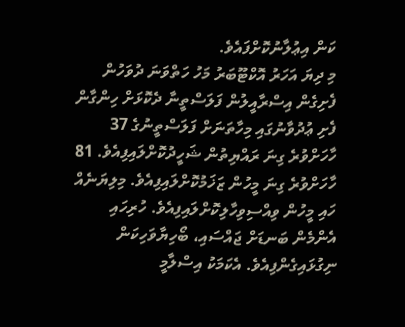ކަން އިޢުލާނުކޮށްފައެވެ.
މި ދިޔަ އަހަރު އޮކްޓޫބަރު މަހު ހަތްވަނަ ދުވަހުން ފެށިގެން އިސްރާއީލުން ފަލަސްތީނާ ދެކޮޅަށް ހިންގާން ފެށި ޢުދުވާނުގައި މިހާތަނަށް ފަލަސްތީނުގެ 37 ހާހަށްވުރެ ގިނަ ރައްޔިތުން ޝަހީދުކޮށްލައިފިއެވެ. 81 ހާހަށްވުރެ ގިނަ މީހުން ޒަޚަމުކޮށްލައިފިއެވެ. މިލިޔަނެއް ހައި މީހުން ވިއްސިވިހާލިކޮށްލައިފިއެވެ. ހުރިހައި އެންމެން ބަނޑަށް ޖައްސައި، ބޯހިޔާވަހިކަން ނިގުޅައިގެންފިއެވެ. އެކަމަކު އިސްލާމީ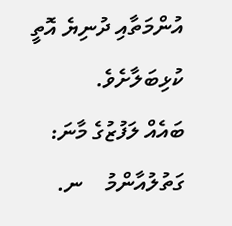އުންމަތާއި ދުނިޔެ އޮތީ ކުޅިބަލާށެވެ.
ބައެއް ލަފުޒުގެ މާނަ:
ގަތުލުއާންމު    ނ.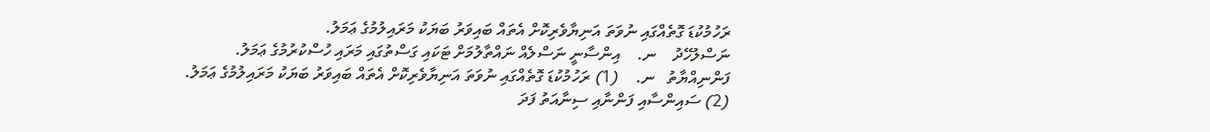ރަހުމުކުޑަ ގޮތެއްގައި ނުވަތަ އަނިޔާވެރިކޮށް އެތައް ބައިވަރު ބަޔަކު މަރައިލުމުގެ ޢަމަލު.
ނަސްލުހޭދު    ނ.    އިންސާނީ ނަސްލެއް ނައްތާލުމަށް ޓަކައި ގަސްތުގައި މަރައި ހުސްކުރުމުގެ ޢަމަލު.
ފަންނިއްޔާތު   ނ.    (1) ރަހުމުކުޑަ ގޮތެއްގައި ނުވަތަ އަނިޔާވެރިކޮށް އެތައް ބައިވަރު ބަޔަކު މަރައިލުމުގެ ޢަމަލު. (2) ސައިންސާއި ފަންނާއި ސިނާއަތު ފަދަ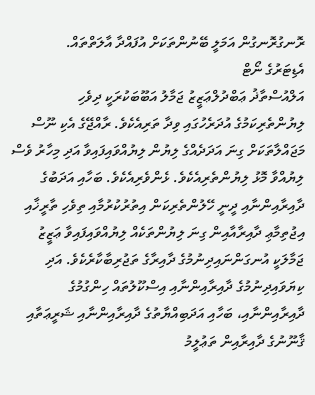ރޮނގުރޮނގުން އަމަލީ ބޭނުންތަކަށް އުފައްދާ އާލަތްތައް.
އެޑިޓަރުގެ ނޯޓް
އަލްއުސްތާޛު ޢަބްދުލްޢަޒީޒު ޖަމާލު އަބޫބަކުރަކީ ދިވެހި ލިޔުންތެރިކަމުގެ އުދަރެހުގައި ވިދާ ތަރިއެކެވެ. ރާއްޖޭގެ އެކި ނޫސް މަޖައްލާތަކަށް ގިނަ އަދަދެއްގެ ލިޔުން ލިޔުއްވައިފައިވާ އަދި މިހާރު ވެސް ލިޔުއްވާ މޮޅު ލިޔުންތެރިއެކެވެ. ޅެންވެރިއެކެވެ. ބަހާއި އަދަބުގެ ދާއިރާއިންނާއި ދީނީ ހޭލުންތެރިކަން އިތުރުކުރުމާއި ތިވެހި ތާރީޚާއި އިޖުތިމާޢި ދާއިރާއާއިން ގިނަ ލިޔުންތަކެއް ލިޔުއްވައިފައިވާ ޢަޒީޒު ޖަމާލަކީ އުނގަންނައިދިނުމުގެ ދާއިރާގެ ތަޖުރިބާކާރެކެވެ. އަދި ކިޔަވައިދިނުމުގެ ދާއިރާއިންނާއި އިސްކޫލުތައް ހިންގުމުގެ ދާއިރާއިންނާއި، ބަހާއި އަދަބިއްޔާތުގެ ދާއިރާއިންނާއި ޝަރީޢަތާއި ޤާނޫނުގެ ދާއިރާއިން ތަޢުލީމު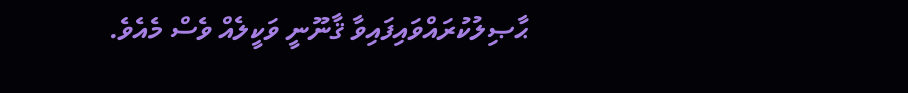ޙާޞިލުކުރައްވައިފައިވާ ޤާނޫނީ ވަކީލެއް ވެސް މެއެވެ.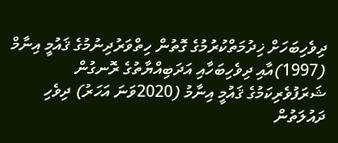ދިވެހިބަހަށް ޚިދުމަތްކުރުމުގެ ގޮތުން ހިތްވަރުދިނުމުގެ ޤައުމީ އިނާމް (1997)އާއި ދިވެހިބަހާއި އަދަބިއްޔާތުގެ ރޮނގުން ޝަރަފުވެރިކަމުގެ ޤައުމީ އިނާމު (2020ވަނަ އަހަރު) ދިވެހި ދައުލަތުން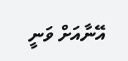އޭނާއަށް ވަނީ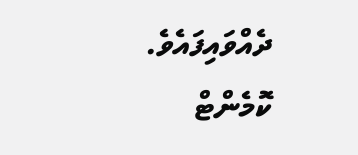ދެއްވައިފައެވެ.
ކޮމެންޓް